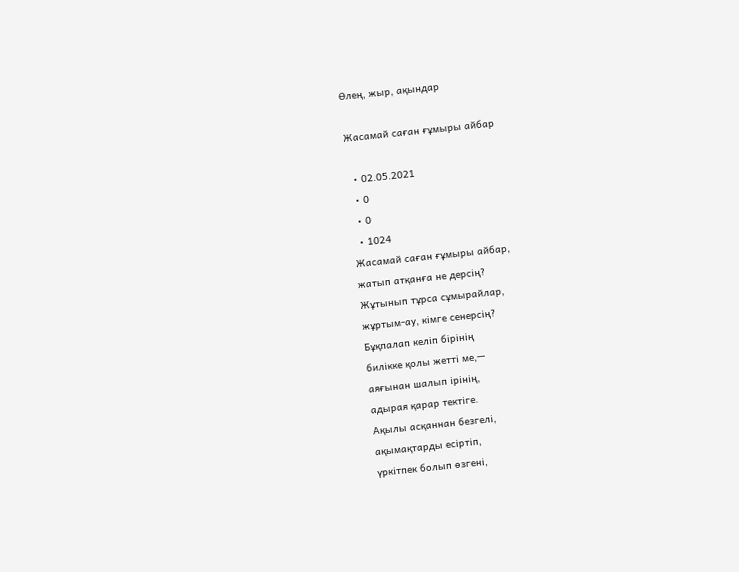Өлең, жыр, ақындар

Жасамай саған ғұмыры айбар

  • 02.05.2021
  • 0
  • 0
  • 1024
Жасамай саған ғұмыры айбар,
жатып атқанға не дерсің?
Жұтынып тұрса сұмырайлар,
жұртым-ау, кімге сенерсің?
Бұқпалап келіп бірінің
билікке қолы жетті ме,—
аяғынан шалып ірінің,
адырая қарар тектіге.
Ақылы асқаннан безгелі,
ақымақтарды есіртіп,
үркітпек болып өзгені,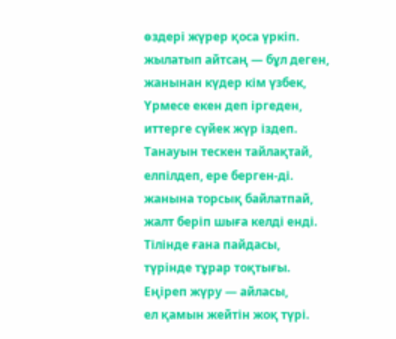өздері жүрер қоса үркіп.
жылатып айтсаң — бұл деген,
жанынан күдер кім үзбек,
Үрмесе екен деп іргеден,
иттерге сүйек жүр іздеп.
Танауын тескен тайлақтай,
елпілдеп, ере берген-ді.
жанына торсық байлатпай,
жалт беріп шыға келді енді.
Тілінде ғана пайдасы,
түрінде тұрар тоқтығы.
Еңіреп жүру — айласы,
ел қамын жейтін жоқ түрі.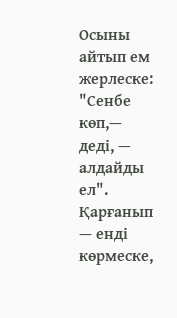Осыны айтып ем жерлеске:
"Сенбе көп,— деді, — алдайды ел".
Қарғанып — енді көрмеске,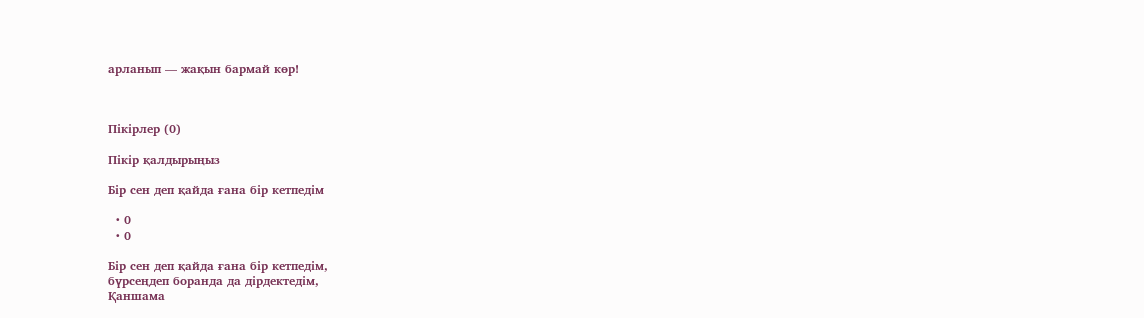арланып — жақын бармай көр!



Пікірлер (0)

Пікір қалдырыңыз

Бір сен деп қайда ғана бір кетпедім

  • 0
  • 0

Бір сен деп қайда ғана бір кетпедім,
бүрсеңдеп боранда да дірдектедім,
Қаншама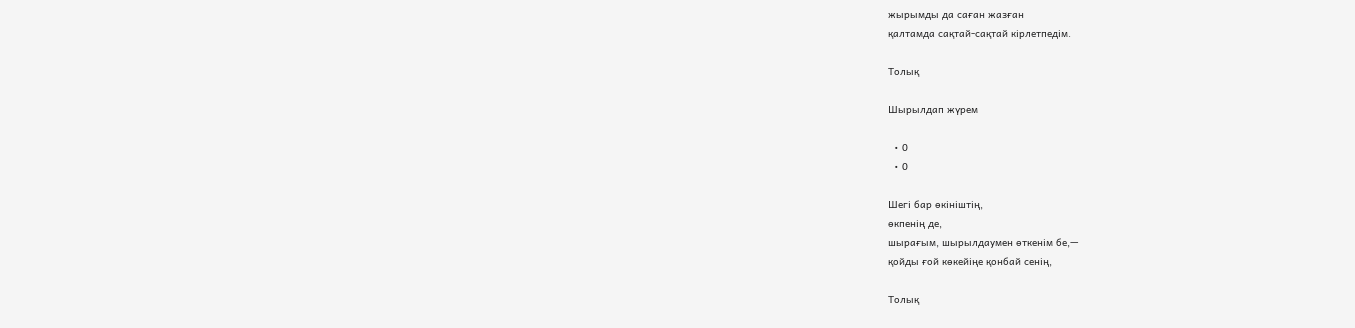жырымды да саған жазған
қалтамда сақтай-сақтай кірлетпедім.

Толық

Шырылдап жүрем

  • 0
  • 0

Шегі бар өкініштің,
өкпенің де,
шырағым, шырылдаумен өткенім бе,—
қойды ғой көкейіңе қонбай сенің,

Толық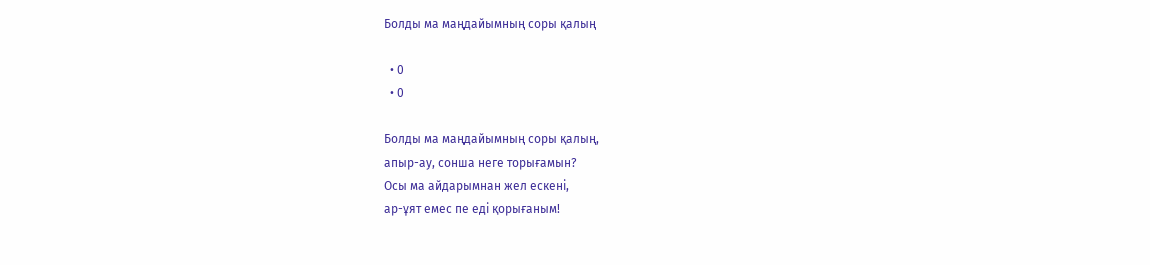Болды ма маңдайымның соры қалың

  • 0
  • 0

Болды ма маңдайымның соры қалың,
апыр-ау, сонша неге торығамын?
Осы ма айдарымнан жел ескені,
ар-ұят емес пе еді қорығаным!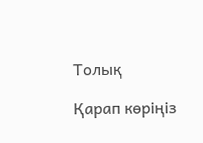Толық

Қарап көріңіз